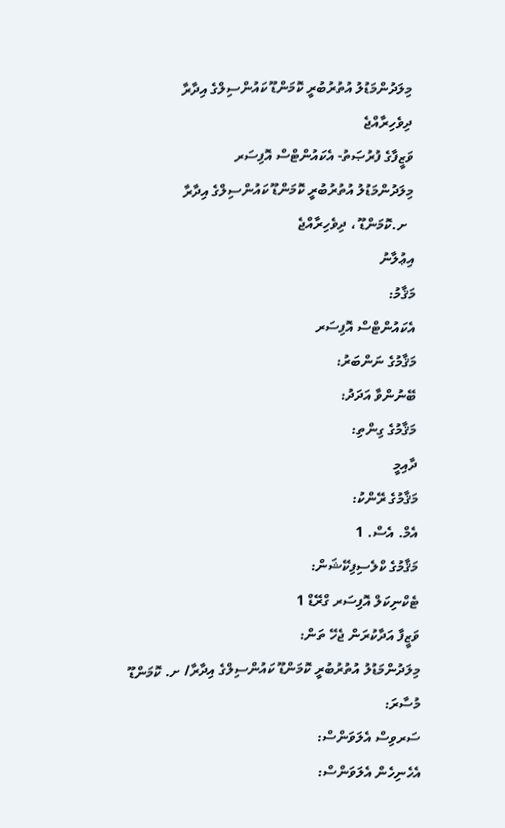މިލަދުންމަޑުލު އުތުރުބުރީ ކޮމަންޑޫ ކައުންސިލްގެ އިދާރާ
ދިވެހިރާއްޖެ
ވަޒީފާގެ ފުރުޞަތު- އެކައުންޓްސް އޮފިސަރ
މިލަދުންމަޑުލު އުތުރުބުރީ ކޮމަންޑޫ ކައުންސިލްގެ އިދާރާ
  ށ.ކޮމަންޑޫ ، ދިވެހިރާއްޖެ
އިޢުލާނު
މަޤާމު:
އެކައުންޓްސް އޮފިސަރ
މަޤާމުގެ ނަންބަރު:
ބޭނުންވާ އަދަދު:
މަޤާމުގެ ގިންތި:
ދާއިމީ
މަޤާމުގެ ރޭންކު:
އެމް. އެސް. 1
މަޤާމުގެ ކްލެސިފިކޭޝަން:
ޓެކްނިކަލް އޮފިސަރ ގްރޭޑް 1
ވަޒީފާ އަދާކުރަން ޖެހޭ ތަން:
މިލަދުންމަޑުލު އުތުރުބުރީ ކޮމަންޑޫ ކައުންސިލްގެ އިދާރާ/ ށ. ކޮމަންޑޫ
މުސާރަ:
ސަރވިސް އެލަވަންސް:
އެހެނިހެން އެލަވަންސް: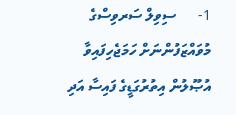1-      ސިވިލް ސަރވިސްގެ މުވައްޒަފުންނަށް ހަމަޖެހިފައިވާ އުޞޫލުން އިތުރުގަޑީގެ ފައިސާ އަދި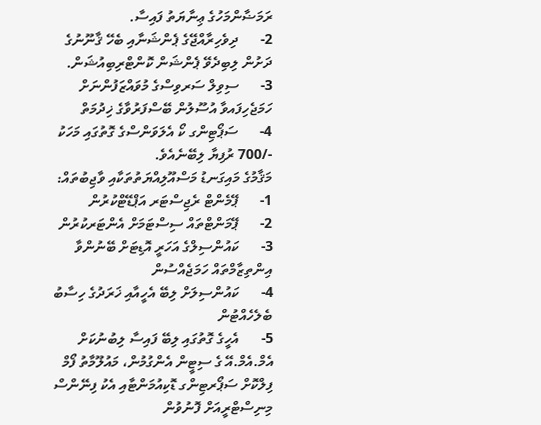ރަމަޟާންމަހުގެ ޢިނާޔަތު ފައިސާ.
2-      ދިވެހިރާއްޖޭގެ ޕެންޝަނާއި ބެހޭ ޤާނޫނުގެ ދަށުން ލިބިދެވޭ ޕެންޝަން ކޮންޓްރިބިއުޝަން.
3-      ސިވިލް ސަރވިސްގެ މުވައްޒަފުންނަށް ހަމަޖެހިފައވާ އުސޫލުން ބޭސްފަރުވާގެ ޚިދުމަތް
4-      ސަޕޯޓިންގ ކޯ އެލަވަންސްގެ ގޮތުގައި މަހަކު -/700 ރުފިޔާ ލިބޭނެއެވެ.
މަޤާމުގެ މައިގަނޑު މަސްއޫލިއްޔަތުތަކާއި ވާޖިބުތައް:
1-      ޕޭމެންޓް ރެޖިސްޓަރ އަޕްޑޭޓްކުރުން
2-      ޕޭމަންޓްތައް ސިސްޓަމަށް އެންޓަރކުރުން
3-      ކައުންސިލްގެ އަހަރީ އޮޑިޓަށް ބޭނުންވާ އިންތިޒާމްތައް ހަމަޖެއްސުން
4-      ކައުންސިލަށް ލިބޭ އެހީއާއި ޚަރަދުގެ ހިސާބު ބެލެހެއްޓުން
5-      އެހީގެ ގޮތުގައި ލިބޭ ފައިސާ ލިބުނުކަށް އެމް.އެމް.އޭ ގެ ސިޓީން އެންގުމުން، މައުލޫމާތު ފޯމް ފިލްކޮށް ސަޕޯރޓިންގ ޑޮކިއުމަންޓާއި އެކު ފިނޭންސް މިނިސްޓްރީއަށް ފޮނުވުން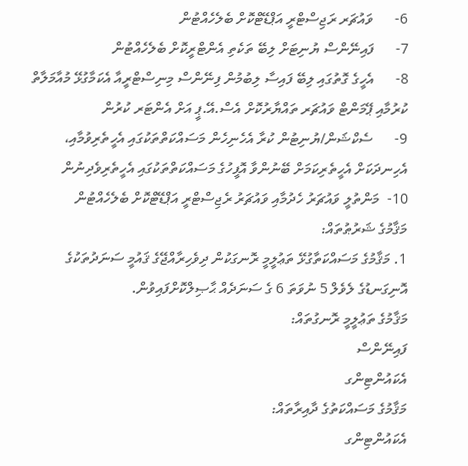6-      ވައުޗަރ ރަޖިސްޓްރީ އަޕްޑޭޓްކޮށް ބެލެހެއްޓުން
7-      ފައިނޭންސް ޔުނިޓަށް ލިބޭ ތަކެތި އެންޓްރީކޮށް ބެލެހެއްޓުން
8-      އެހީގެ ގޮތުގައި ލިބޭ ފައިސާ ލިބުމުން ފިނޭންސް މިނިސްޓްރީއާ އެކަމާގުޅޭ މުއާމަލާތް ކުރުމާއި ޕޭމަންޓް ވައުޗަރ ތައްޔާރުކޮށް އެސް.އޭ.ޕީ އަށް އެންޓަރ ކުރުން
9-      ސެކްޝަން/ޔުނިޓުން ކުރާ އެހެނިހެން މަސައްކަތްތަކުގައި އެހީތެރިވުމާއި، އެހިނދަކަށް އެހީތެރިކަމަށް ބޭނުންވާ އޮފީހުގެ މަސައްކަތްތަކުގައި އެހީތެރިވެދިނުން
10-  މަންތުލީ ވައުޗަރު ހެދުމާއި ވައުޗަރު ރެޖިސްޓްރީ އަޕްޑޭޓްކޮށް ބެލެހެއްޓުން
މަޤާމުގެ ޝަރުޠުތައް:
1. މަޤާމުގެ މަސައްކަތާގުޅޭ ތަޢުލީމީ ރޮނގަކުން ދިވެހިރާއްޖޭގެ ޤައުމީ ސަނަދުތަކުގެ އޮނިގަނޑުގެ ލެވެލް 5 ނުވަތަ 6 ގެ ސަނަދެއް ޙާޞިލްކޮށްފައިވުން.
މަޤާމުގެ ތަޢުލީމީ ރޮނގުތައް:
ފައިނޭންސް
އެކައުންޓިންގ
މަޤާމުގެ މަސައްކަތުގެ ދާއިރާތައް:
އެކައުންޓިންގ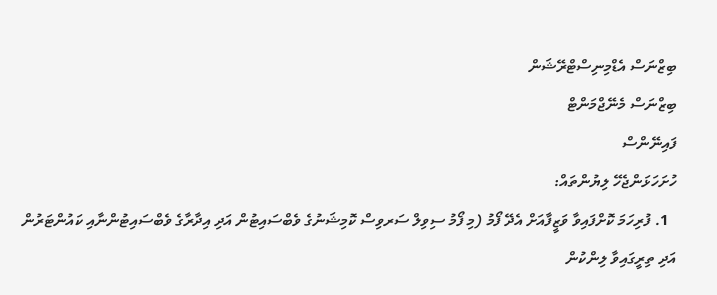ބިޒްނަސް އެޑްމިނިސްޓްރޭޝަން
ބިޒްނަސް މެނޭޖްމަންޓް
ފައިނޭންސް
ހުށަހަޅަންޖެހޭ ލިޔުންތައް:
  1. ފުރިހަމަ ކޮށްފައިވާ ވަޒީފާއަށް އެދޭ ފޯމު (މި ފޯމު ސިވިލް ސަރވިސް ކޮމިޝަނުގެ ވެބްސައިޓުން އަދި އިދާރާގެ ވެބްސައިޓުންނާއި ކައުންޓަރުން އަދި ތިރީގައިވާ ލިންކުން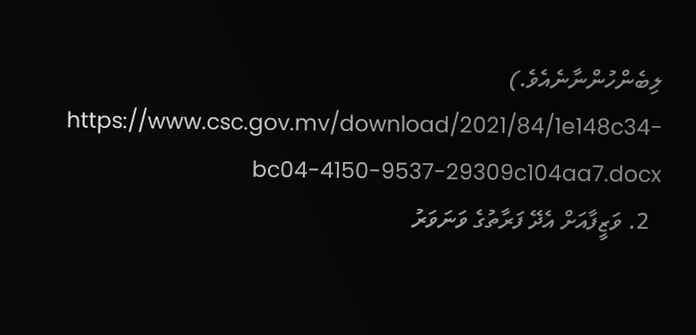ލިބެންހުންނާނެއެވެ.)  https://www.csc.gov.mv/download/2021/84/1e148c34-bc04-4150-9537-29309c104aa7.docx
  2. ވަޒީފާއަށް އެދޭ ފަރާތުގެ ވަނަވަރު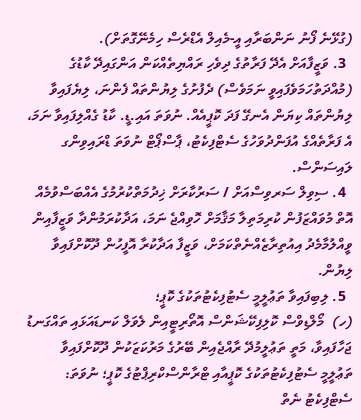(ގުޅޭނެ ފޯނު ނަންބަރާއި އީ-މެއިލް އެޑްރެސް ހިމެނޭގޮތަށް).
  3. ވަޒީފާއަށް އެދޭ ފަރާތުގެ ދިވެހި ރައްޔިތެއްކަން އަންގައިދޭ ކާޑުގެ (މުއްދަތުހަމަވެފައިވީ ނަމަވެސް) ދެފުށުގެ ލިޔުންތައް ފެންނަ، ލިޔެފައިވާ ލިޔުންތައް ކިޔަން އެނގޭ ފަދަ ކޮޕީއެއް. ނުވަތަ އައި.ޑީ. ކާޑު ގެއްލިފައިވާ ނަމަ، އެ ފަރާތެއްގެ އުފަންދުވަހުގެ ސެޓްފިކެޓު، ޕާސްޕޯޓް ނުވަތަ ޑްރައިވިންގ ލައިސަންސް.
  4. ސިވިލް ސަރވިސްއަށް / ސަރުކާރަށް ޚިދުމަތްކުރުމުގެ އެއްބަސްވުމެއް އޮތް މުވައްޒަފުން ކުރިމަތިލާ މަޤާމަށް ހޮވިއްޖެ ނަމަ، އަދާކުރަމުންދާ ވަޒީފާއިން ވީއްލުމާމެދު އިއުތިރާޒެއްނެތްކަމަށް، ވަޒީފާ އަދާކުރާ އޮފީހުން ދޫކޮށްފައިވާ ލިޔުން.
  5. ލިބިފައިވާ ތަޢުލީމީ ސެޓުފިކެޓުތަކުގެ ކޮޕީ؛
(ހ)  މޯލްޑިވްސް ކޮލިފިކޭޝަންސް އޮތޯރިޓީއިން ލެވަލް ކަނޑައަޅައި ތައްގަނޑު ޖަހާފައިވާ، މަތީ ތަޢުލީމުދޭ ރާއްޖެއިން ބޭރުގެ މަރުކަޒަކުން ދޫކޮށްފައިވާ ތަޢުލީމީ ސެޓުފިކެޓުތަކުގެ ކޮޕީއާއި ޓްރާންސްކްރިޕްޓުގެ ކޮޕީ؛ ނުވަތަ: ސެޓްފިކެޓު ނެތް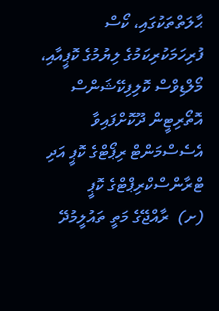ޙާލަތްތަކުގައި، ކޯސް ފުރިހަމަކުރިކަމުގެ ލިޔުމުގެ ކޮޕީއާއި، މޯލްޑިވްސް ކޮލިފިކޭޝަންސް އޮތޯރިޓީން ދޫކޮށްފައިވާ އެސެސްމަންޓް ރިޕޯޓްގެ ކޮޕީ އަދި ޓްރާންސްކްރިޕްޓްގެ ކޮޕީ
(ށ)  ރާއްޖޭގެ މަތީ ތައުލީމުދޭ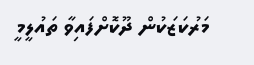މަރުކަޒަކުން ދޫކޮށްފައިވާ ތައުލީމީ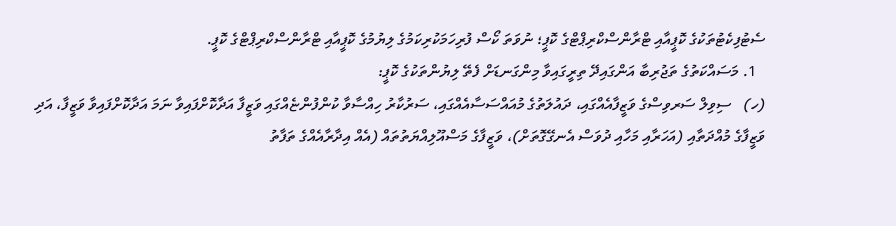ސެޓުފިކެޓުތަކުގެ ކޮޕީއާއި ޓްރާންސްކްރިޕްޓްގެ ކޮޕީ؛ ނުވަތަ ކޯސް ފުރިހަމަކުރިކަމުގެ ލިޔުމުގެ ކޮޕީއާއި ޓްރާންސްކްރިޕްޓްގެ ކޮޕީ.
  1. މަސައްކަތުގެ ތަޖުރިބާ އަންގައިދޭ ތިރީގައިވާ މިންގަނޑަށް ފެތޭ ލިޔުންތަކުގެ ކޮޕީ:
(ހ)   ސިވިލް ސަރވިސްގެ ވަޒީފާއެއްގައި، ދައުލަތުގެ މުއައްސަސާއެއްގައި، ސަރުކާރު ހިއްސާވާ ކުންފުންޏެއްގައި ވަޒީފާ އަދާކޮށްފައިވާ ނަމަ އަދާކޮށްފައިވާ ވަޒީފާ، އަދި ވަޒީފާގެ މުއްދަތާއި (އަހަރާއި މަހާއި ދުވަސް އެނގޭގޮތަށް)، ވަޒީފާގެ މަސްއޫލިއްޔަތުތައް (އެއް އިދާރާއެއްގެ ތަފާތު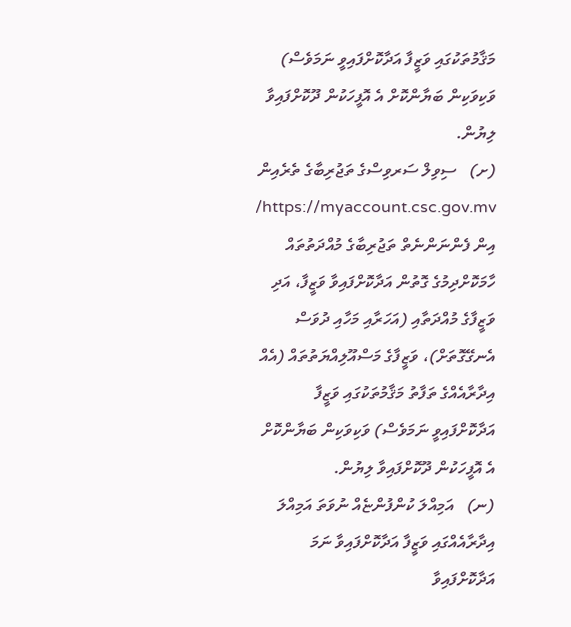މަޤާމުތަކުގައި ވަޒީފާ އަދާކޮށްފައިވީ ނަމަވެސް) ވަކިވަކިން ބަޔާންކޮށް އެ އޮފީހަކުން ދޫކޮށްފައިވާ ލިޔުން.
(ށ)   ސިވިލް ސަރވިސްގެ ތަޖުރިބާގެ ތެރެއިން https://myaccount.csc.gov.mv/ އިން ފެންނަންނެތް ތަޖުރިބާގެ މުއްދަތުތައް ހާމަކޮށްދިމުގެ ގޮތުން އަދާކޮށްފައިވާ ވަޒީފާ، އަދި ވަޒީފާގެ މުއްދަތާއި (އަހަރާއި މަހާއި ދުވަސް އެނގޭގޮތަށް)، ވަޒީފާގެ މަސްއޫލިއްޔަތުތައް (އެއް އިދާރާއެއްގެ ތަފާތު މަޤާމުތަކުގައި ވަޒީފާ އަދާކޮށްފައިވީ ނަމަވެސް) ވަކިވަކިން ބަޔާންކޮށް އެ އޮފީހަކުން ދޫކޮށްފައިވާ ލިޔުން.
(ނ)   އަމިއްލަ ކުންފުންޏެއް ނުވަތަ އަމިއްލަ އިދާރާއެއްގައި ވަޒީފާ އަދާކޮށްފައިވާ ނަމަ އަދާކޮށްފައިވާ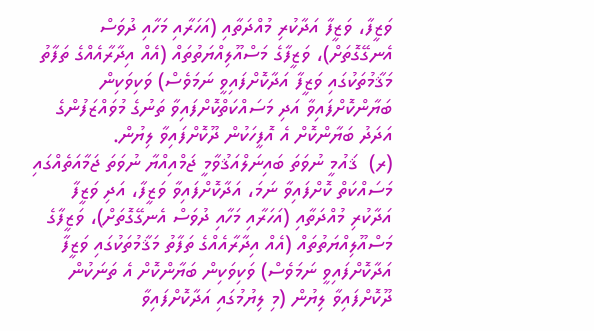ވަޒީފާ، ވަޒީފާ އަދާކުރި މުއްދަތާއި (އަހަރާއި މަހާއި ދުވަސް އެނގޭގޮތަށް)، ވަޒީފާގެ މަސްއޫލިއްޔަތުތައް (އެއް އިދާރާއެއްގެ ތަފާތު މަޤާމުތަކުގައި ވަޒީފާ އަދާކޮށްފައިވީ ނަމަވެސް) ވަކިވަކިން ބަޔާންކޮށްފައިވާ އަދި މަސައްކަތްކޮށްފައިވާ ތަނުގެ މުވައްޒަފުންގެ އަދަދު ބަޔާންކޮށް އެ އޮފީހަކުން ދޫކޮށްފައިވާ ލިޔުން.
(ރ)  ޤައުމީ ނުވަތަ ބައިނަލްއަޤުވާމީ ޖަމްއިއްޔާ ނުވަތަ ޖަމާއަތެއްގައި މަސައްކަތް ކޮށްފައިވާ ނަމަ، އަދާކޮށްފައިވާ ވަޒީފާ، އަދި ވަޒީފާ އަދާކުރި މުއްދަތާއި (އަހަރާއި މަހާއި ދުވަސް އެނގޭގޮތަށް)، ވަޒީފާގެ މަސްއޫލިއްޔަތުތައް (އެއް އިދާރާއެއްގެ ތަފާތު މަޤާމުތަކުގައި ވަޒީފާ އަދާކޮށްފައިވީ ނަމަވެސް) ވަކިވަކިން ބަޔާންކޮށް އެ ތަނަކުން ދޫކޮށްފައިވާ ލިޔުން (މި ލިޔުމުގައި އަދާކޮށްފައިވާ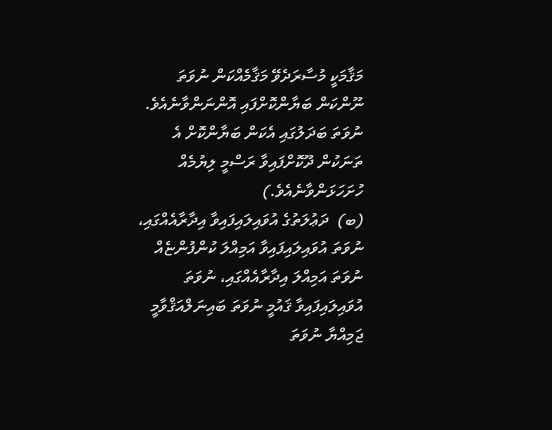މަޤާމަކީ މުސާރަދެވޭ މަޤާމެއްކަން ނުވަތަ ނޫންކަން ބަޔާންކޮށްފައި އޮންނަންވާނެއެވެ. ނުވަތަ ބަދަލުގައި އެކަން ބަޔާންކޮށް އެ ތަނަކުން ދޫކޮށްފައިވާ ރަސްމީ ލިޔުމެއް ހުށަހަޅަންވާނެއެވެ.)
(ބ)  ދަޢުލަތުގެ އުވައިލައިފައިވާ އިދާރާއެއްގައި، ނުވަތަ އުވައިލައިފައިވާ އަމިއްލަ ކުންފުންޏެއް ނުވަތަ އަމިއްލަ އިދާރާއެއްގައި، ނުވަތަ އުވައިލައިފައިވާ ޤައުމީ ނުވަތަ ބައިނަލްއަޤްވާމީ ޖަމިއްޔާ ނުވަތަ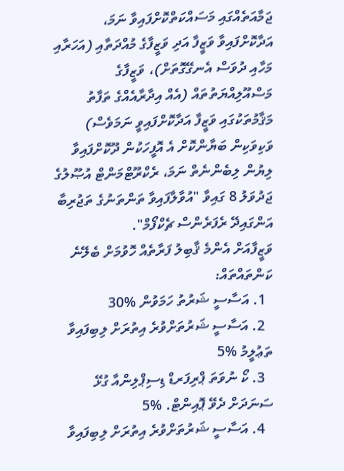ޖަމާއަތެއްގައި މަސައްކަތްކޮށްފައިވާ ނަމަ، އަދާކޮށްފައިވާ ވަޒީފާ އަދި ވަޒީފާގެ މުއްދަތާއި (އަހަރާއި މަހާއި ދުވަސް އެނގޭގޮތަށް)، ވަޒީފާގެ މަސްއޫލިއްޔަތުތައް (އެއް އިދާރާއެއްގެ ތަފާތު މަޤާމުތަކުގައި ވަޒީފާ އަދާކޮށްފައިވީ ނަމަވެސް) ވަކިވަކިން ބަޔާންކޮށް އެ އޮފީހަކުން ދޫކޮށްފައިވާ ލިޔުން ލިބެންނެތް ނަމަ، ރެކްރޫޓްމަންޓް އުޞޫލުގެ ޖަދުވަލު 8 ގައިވާ "އުވާލާފައިވާ ތަންތަނުގެ ތަޖުރިބާ އަންގައިދޭ ރެފަރެންސް ޗެކްފޯމް".
ވަޒީފާއަށް އެންމެ ޤާބިލު ފަރާތެއް ހޮވުމަށް ބެލޭނެ ކަންތައްތައް:
  1. އަސާސީ ޝަރުތު ހަމަވުން %30
  2. އަސާސީ ޝަރުތަށްވުރެ އިތުރަށް ލިބިފައިވާ ތަޢުލީމު %5
  3. ކޯ ނުވަތަ ޕްރިފަރޑް ޑިސިޕްލިންއާ ގުޅޭ ސަނަދަށް ދެވޭ ޕޮއިންޓް. %5
  4. އަސާސީ ޝަރުތަށްވުރެ އިތުރަށް ލިބިފައިވާ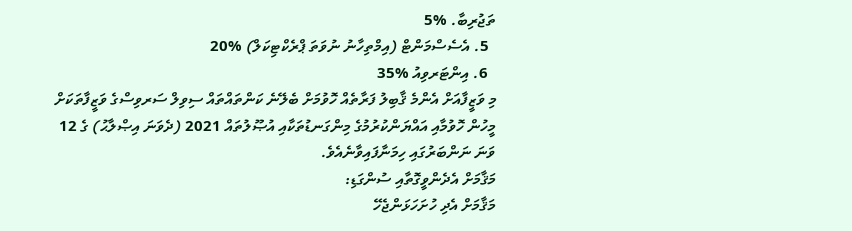ތަޖުރިބާ. %5
  5. އެސެސްމަންޓް (އިމްތިހާނު ނުވަތަ ޕްރެކްޓިކަލް) %20
  6. އިންޓަރވިއު %35
މި ވަޒީފާއަށް އެންމެ ޤާބިލު ފަރާތެއް ހޮވުމަށް ބެލޭނެ ކަންތައްތައް ސިވިލް ސަރވިސްގެ ވަޒީފާތަކަށް މީހުން ހޮވުމާއި އައްޔަންކުރުމުގެ މިންގަނޑުތަކާއި އުޞޫލުތައް 2021 (ދެވަނަ އިޞްލާޙު) ގެ 12 ވަނަ ނަންބަރުގައި ހިމަނާފައިވާނެއެވެ.
މަޤާމަށް އެދެންވީގޮތާއި ސުންގަޑި:
މަޤާމަށް އެދި ހުށަހަޅަންޖެހޭ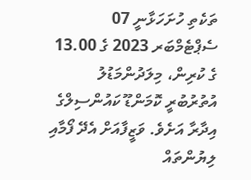ތަކެތި ހުށަހަޅާނީ 07 ސެޕްޓެމްބަރ 2023 ގެ 13.00 ގެ ކުރިން، މިލަދުންމަޑުލު އުތުރުބުރީ ކޮމަންޑޫ ކައުންސިލްގެ އިދާރާ އަށެވެ. ވަޒީފާއަށް އެދޭ ފޯމާއި ލިޔުންތައް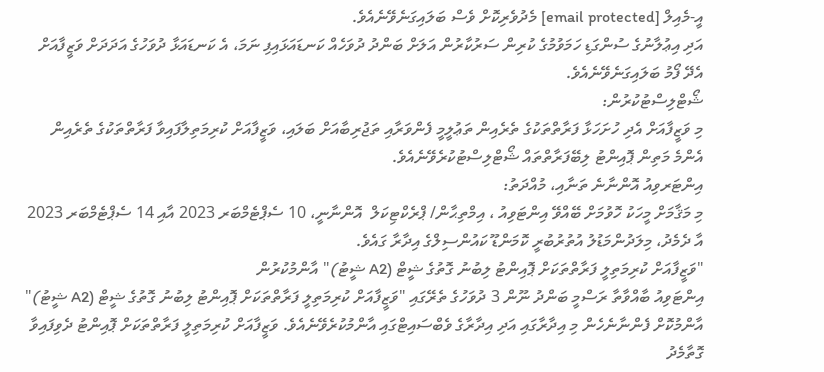އީ-މެއިލް [email protected] މެދުވެރިކޮށް ވެސް ބަލައިގަނެވޭނެއެވެ.
އަދި އިޢުލާނުގެ ސުންގަޑި ހަމަވުމުގެ ކުރިން ސަރުކާރުން އަލަށް ބަންދު ދުވަހެއް ކަނޑައަޅައިފި ނަމަ، އެ ކަނޑައަޅާ ދުވަހުގެ އަދަދަށް ވަޒީފާއަށް އެދޭ ފޯމު ބަލައިގަނެވޭނެއެވެ.
ޝޯޓްލިސްޓުކުރުން:
މި ވަޒީފާއަށް އެދި ހުށަހަޅާ ފަރާތްތަކުގެ ތެރެއިން ތަޢުލީމީ ފެންވަރާއި ތަޖުރިބާއަށް ބަލައި، ވަޒީފާއަށް ކުރިމަތިލާފައިވާ ފަރާތްތަކުގެ ތެރެއިން އެންމެ މަތިން ޕޮއިންޓު ލިބޭފަރާތްތައް ޝޯޓްލިސްޓުކުރެވޭނެއެވެ.
އިންޓަރވިއު އޮންނާނެ ތަނާއި، މުއްދަތު:
މި މަޤާމަށް މީހަކު ހޮވުމަށް ބޭއްވޭ އިންޓަވިއު ، އިމްތިޙާން/ ޕްރެކްޓިކަލް  އޮންނާނީ، 10 ސެޕްޓެމްބަރ 2023 އާއި 14 ސެޕްޓެމްބަރ 2023 އާ ދެމެދު، މިލަދުންމަޑުލު އުތުރުބުރީ ކޮމަންޑޫ ކައުންސިލްގެ އިދާރާ ގައެވެ.
"ވަޒީފާއަށް ކުރިމަތިލީ ފަރާތްތަކަށް ޕޮއިންޓު ލިބުނު ގޮތުގެ ޝީޓް (A2 ޝީޓު)" އާންމުކުރުން
އިންޓަވިއު ބާއްވާތާ ރަސްމީ ބަންދު ނޫން 3 ދުވަހުގެ ތެރޭގައި "ވަޒީފާއަށް ކުރިމަތިލީ ފަރާތްތަކަށް ޕޮއިންޓު ލިބުނު ގޮތުގެ ޝީޓް (A2 ޝީޓު)" އާންމުކޮށް ފެންނާނެހެން މި އިދާރާގައި އަދި އިދާރާގެ ވެބްސައިޓްގައި އާންމުކުރެވޭނެއެވެ. ވަޒީފާއަށް ކުރިމަތިލީ ފަރާތްތަކަށް ޕޮއިންޓު ދެވިފައިވާ ގޮތާމެދު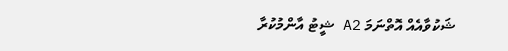ޝަކުވާއެއް އޮތްނަމަ A2 ޝީޓު އާންމުކުރާ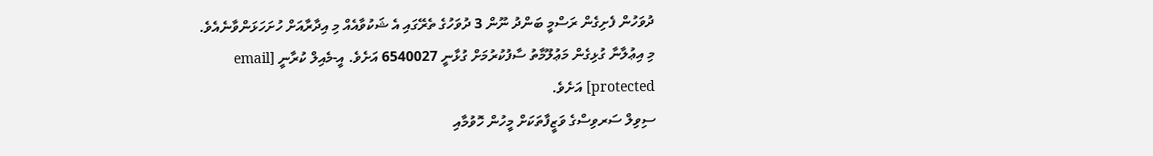ދުވަހުން ފެށިގެން ރަސްމީ ބަންދު ނޫން 3 ދުވަހުގެ ތެރޭގައި އެ ޝަކުވާއެއް މި އިދާރާއަށް ހުށަހަޅަންވާނެއެވެ.
މި އިޢުލާނާ ގުޅިގެން މަޢުލޫމާތު ސާފުކުރުމަށް ގުޅާނީ 6540027 އަށެވެ. އީ-މެއިލް ކުރާނީ [email protected] އަށެވެ.
ސިވިލް ސަރވިސްގެ ވަޒީފާތަކަށް މީހުން ހޮވުމާއި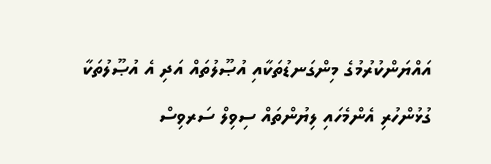އައްޔަންކުރުމުގެ މިންގަނޑުތަކާއި އުޞޫލުތައް އަދި އެ އުޞޫލުތަކާ ގުޅުންހުރި އެންމެހައި ލިޔުންތައް ސިވިލް ސަރވިސް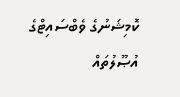ކޮމިޝަނުގެ ވެބްސައިޓްގެ އުޞޫލުތައް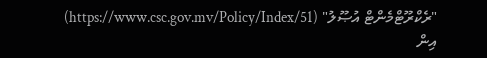"ރެކްރޫޓްމެންޓް އުޞޫލު" (https://www.csc.gov.mv/Policy/Index/51) އިން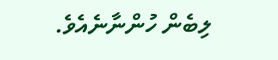ލިބެން ހުންނާނެއެވެ.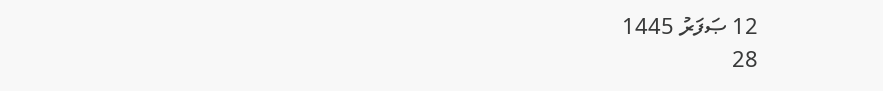12 ޞަފަރު 1445
28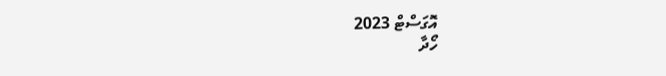އޮގަސްޓް 2023
ހޯދާ